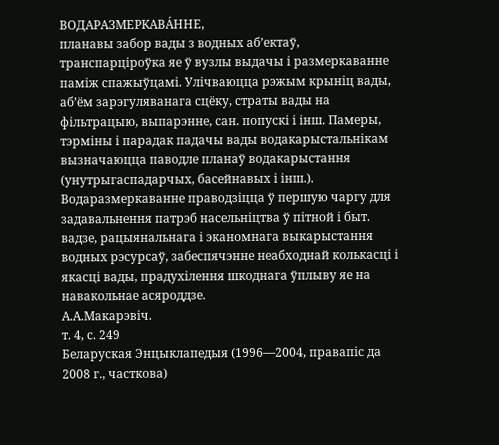ВОДАРАЗМЕРКАВА́ННЕ,
планавы забор вады з водных аб’ектаў, транспарціроўка яе ў вузлы выдачы і размеркаванне паміж спажыўцамі. Улічваюцца рэжым крыніц вады, аб’ём зарэгуляванага сцёку, страты вады на фільтрацыю, выпарэнне, сан. попускі і інш. Памеры, тэрміны і парадак падачы вады водакарыстальнікам вызначаюцца паводле планаў водакарыстання (унутрыгаспадарчых, басейнавых і інш.). Водаразмеркаванне праводзіцца ў першую чаргу для задавальнення патрэб насельніцтва ў пітной і быт. вадзе, рацыянальнага і эканомнага выкарыстання водных рэсурсаў, забеспячэнне неабходнай колькасці і якасці вады, прадухілення шкоднага ўплыву яе на навакольнае асяроддзе.
А.А.Макарэвіч.
т. 4, с. 249
Беларуская Энцыклапедыя (1996—2004, правапіс да 2008 г., часткова)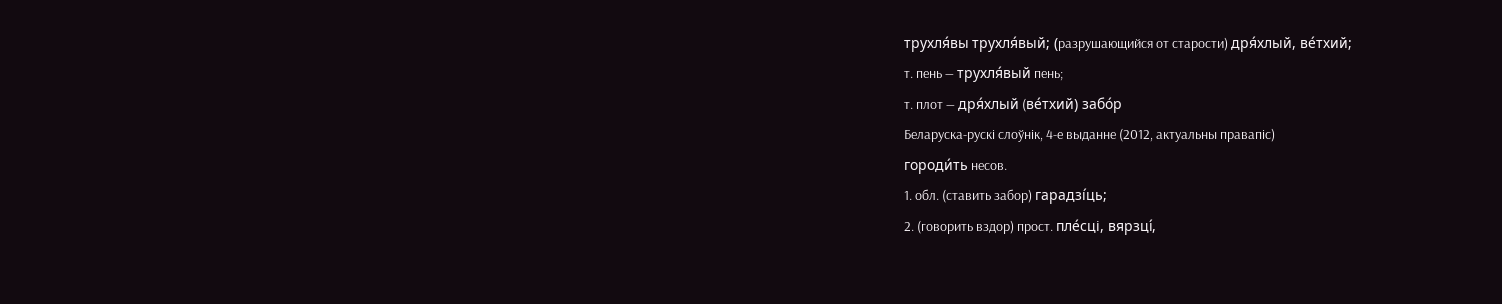трухля́вы трухля́вый; (разрушающийся от старости) дря́хлый, ве́тхий;
т. пень — трухля́вый пень;
т. плот — дря́хлый (ве́тхий) забо́р
Беларуска-рускі слоўнік, 4-е выданне (2012, актуальны правапіс)
городи́ть несов.
1. обл. (ставить забор) гарадзі́ць;
2. (говорить вздор) прост. пле́сці, вярзці́,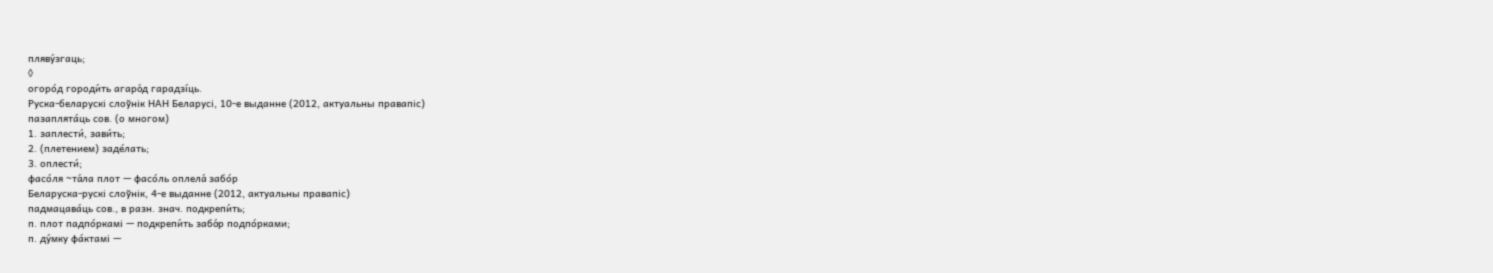пляву́згаць;
◊
огоро́д городи́ть агаро́д гарадзі́ць.
Руска-беларускі слоўнік НАН Беларусі, 10-е выданне (2012, актуальны правапіс)
пазаплята́ць сов. (о многом)
1. заплести́, зави́ть;
2. (плетением) заде́лать;
3. оплести́;
фасо́ля ~та́ла плот — фасо́ль оплела́ забо́р
Беларуска-рускі слоўнік, 4-е выданне (2012, актуальны правапіс)
падмацава́ць сов., в разн. знач. подкрепи́ть;
п. плот падпо́ркамі — подкрепи́ть забо́р подпо́рками;
п. ду́мку фа́ктамі —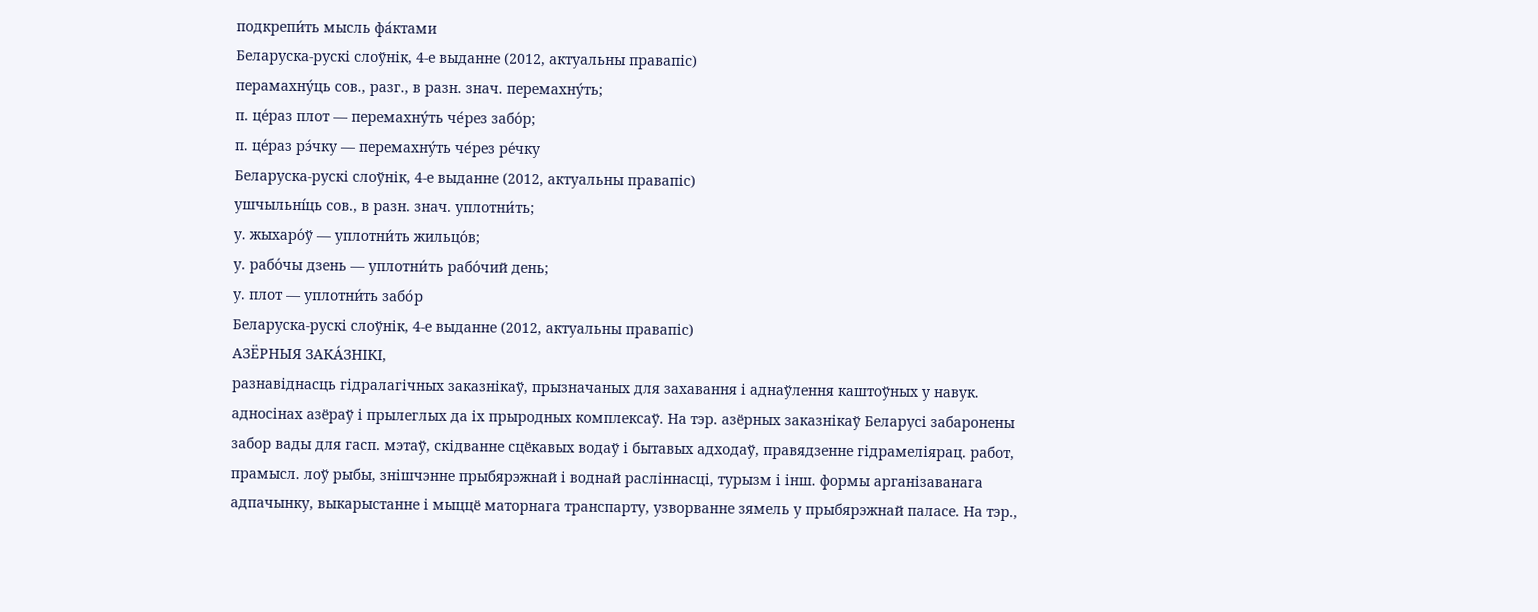подкрепи́ть мысль фа́ктами
Беларуска-рускі слоўнік, 4-е выданне (2012, актуальны правапіс)
перамахну́ць сов., разг., в разн. знач. перемахну́ть;
п. це́раз плот — перемахну́ть че́рез забо́р;
п. це́раз рэ́чку — перемахну́ть че́рез ре́чку
Беларуска-рускі слоўнік, 4-е выданне (2012, актуальны правапіс)
ушчыльні́ць сов., в разн. знач. уплотни́ть;
у. жыхаро́ў — уплотни́ть жильцо́в;
у. рабо́чы дзень — уплотни́ть рабо́чий день;
у. плот — уплотни́ть забо́р
Беларуска-рускі слоўнік, 4-е выданне (2012, актуальны правапіс)
АЗЁРНЫЯ ЗАКА́ЗНІКІ,
разнавіднасць гідралагічных заказнікаў, прызначаных для захавання і аднаўлення каштоўных у навук. адносінах азёраў і прылеглых да іх прыродных комплексаў. На тэр. азёрных заказнікаў Беларусі забаронены забор вады для гасп. мэтаў, скідванне сцёкавых водаў і бытавых адходаў, правядзенне гідрамеліярац. работ, прамысл. лоў рыбы, знішчэнне прыбярэжнай і воднай расліннасці, турызм і інш. формы арганізаванага адпачынку, выкарыстанне і мыццё маторнага транспарту, узворванне зямель у прыбярэжнай паласе. На тэр.,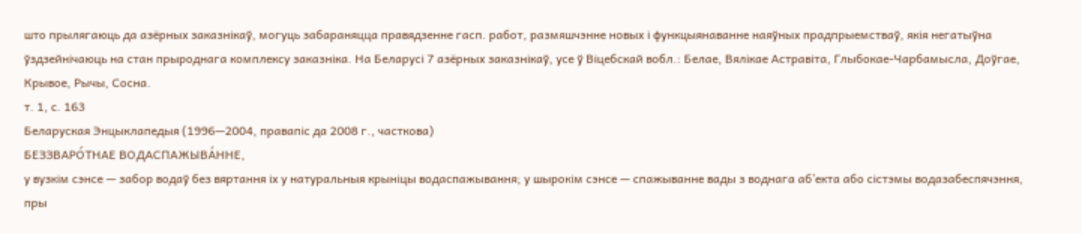што прылягаюць да азёрных заказнікаў, могуць забараняцца правядзенне гасп. работ, размяшчэнне новых і функцыянаванне наяўных прадпрыемстваў, якія негатыўна ўздзейнічаюць на стан прыроднага комплексу заказніка. На Беларусі 7 азёрных заказнікаў, усе ў Віцебскай вобл.: Белае, Вялікае Астравіта, Глыбокае-Чарбамысла, Доўгае, Крывое, Рычы, Сосна.
т. 1, с. 163
Беларуская Энцыклапедыя (1996—2004, правапіс да 2008 г., часткова)
БЕЗЗВАРО́ТНАЕ ВОДАСПАЖЫВА́ННЕ,
у вузкім сэнсе — забор водаў без вяртання іх у натуральныя крыніцы водаспажывання; у шырокім сэнсе — спажыванне вады з воднага аб’екта або сістэмы водазабеспячэння, пры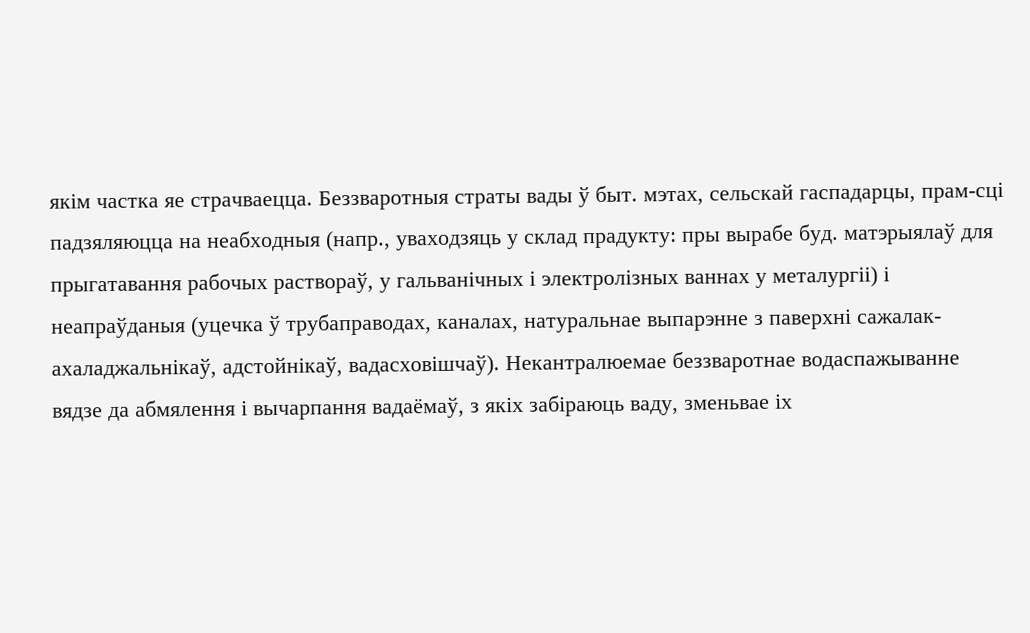якім частка яе страчваецца. Беззваротныя страты вады ў быт. мэтах, сельскай гаспадарцы, прам-сці падзяляюцца на неабходныя (напр., уваходзяць у склад прадукту: пры вырабе буд. матэрыялаў для прыгатавання рабочых раствораў, у гальванічных і электролізных ваннах у металургіі) і неапраўданыя (уцечка ў трубаправодах, каналах, натуральнае выпарэнне з паверхні сажалак-ахаладжальнікаў, адстойнікаў, вадасховішчаў). Некантралюемае беззваротнае водаспажыванне вядзе да абмялення і вычарпання вадаёмаў, з якіх забіраюць ваду, зменьвае іх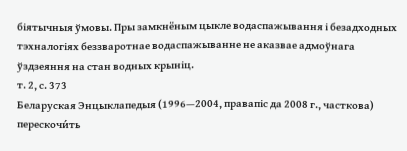біятычныя ўмовы. Пры замкнёным цыкле водаспажывання і безадходных тэхналогіях беззваротнае водаспажыванне не аказвае адмоўнага ўздзеяння на стан водных крыніц.
т. 2, с. 373
Беларуская Энцыклапедыя (1996—2004, правапіс да 2008 г., часткова)
перескочи́ть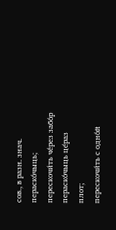сов., в разн. знач. пераско́чыць;
перескочи́ть че́рез забо́р пераско́чыць це́раз плот;
перескочи́ть с одно́й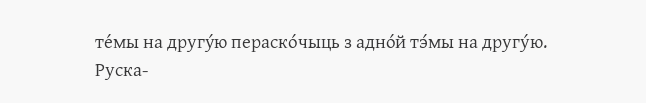те́мы на другу́ю пераско́чыць з адно́й тэ́мы на другу́ю.
Руска-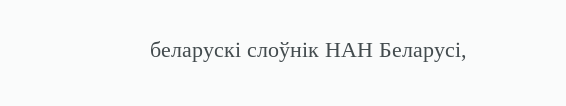беларускі слоўнік НАН Беларусі,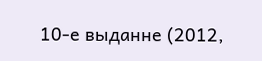10-е выданне (2012,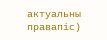актуальны правапіс)